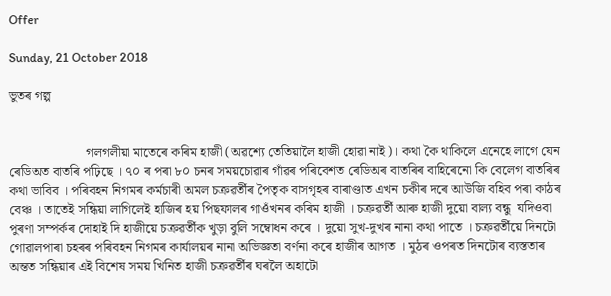Offer

Sunday, 21 October 2018

ভুতৰ গল্প


                       গলগলীয়া মাতেৰে কৰিম হাজী (অৱশ্যে তেতিয়ালৈ হাজী হোৱা নাই)। কথা কৈ থাকিলে এনেহে লাগে যেন ৰেডিঅত বাতৰি পঢ়িছে । ৭০ ৰ পৰা ৮০ চনৰ সময়চোৱাৰ গাঁৱৰ পৰিবেশত ৰেডিঅৰ বাতৰিৰ বাহিৰেনো কি বেলেগ বাতৰিৰ কথা ভাবিব । পৰিবহন নিগমৰ কৰ্মচাৰী অমল চক্ৰৱৰ্তীৰ পৈতৃক বাসগৃহৰ বাৰাণ্ডাত এখন চকীৰ দৰে আউজি বহিব পৰা কাঠৰ বেঞ্চ । তাতেই সন্ধিয়া লাগিলেই হাজিৰ হয় পিছফালৰ গাওঁখনৰ কৰিম হাজী । চক্ৰৱৰ্তী আৰু হাজী দুয়ো বাল্য বন্ধু  যদিওবা পুৰণা সম্পৰ্কৰ দোহাই দি হাজীয়ে চক্ৰৱৰ্তীক খুড়া বুলি সম্বোধন কৰে । দুয়ো সুখ-দুখৰ নানা কথা পাতে । চক্ৰৱৰ্তীয়ে দিনটো গোৱালপাৰা চহৰৰ পৰিবহন নিগমৰ কাৰ্যালয়ৰ নানা অভিজ্ঞতা বৰ্ণনা কৰে হাজীৰ আগত । মুঠৰ ওপৰত দিনটোৰ ব্যস্ততাৰ অন্তত সন্ধিয়াৰ এই বিশেষ সময় খিনিত হাজী চক্ৰৱৰ্তীৰ ঘৰলৈ অহাটো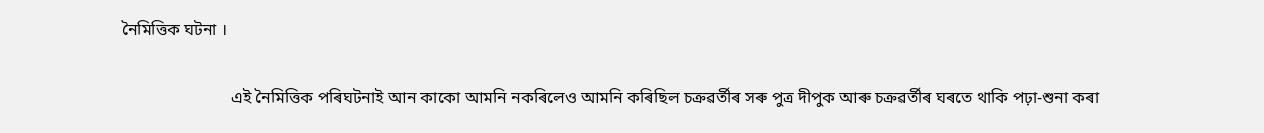নৈমিত্তিক ঘটনা ।

                          এই নৈমিত্তিক পৰিঘটনাই আন কাকো আমনি নকৰিলেও আমনি কৰিছিল চক্ৰৱৰ্তীৰ সৰু পুত্ৰ দীপুক আৰু চক্ৰৱৰ্তীৰ ঘৰতে থাকি পঢ়া-শুনা কৰা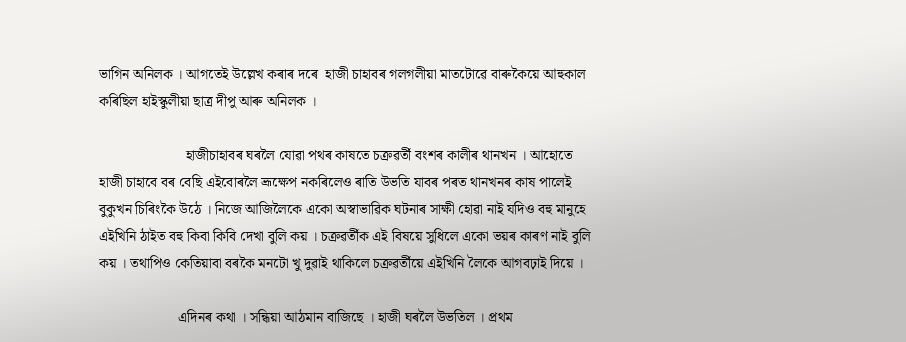ভাগিন অনিলক । আগতেই উল্লেখ কৰাৰ দৰে  হাজী চাহাবৰ গলগলীয়া মাতটোৱে বাৰুকৈয়ে আহুকাল কৰিছিল হাইস্কুলীয়া ছাত্ৰ দীপু আৰু অনিলক ।

                        হাজীচাহাবৰ ঘৰলৈ যোৱা পথৰ কাষতে চক্ৰৱৰ্তী বংশৰ কালীৰ থানখন । আহোতে হাজী চাহাবে বৰ বেছি এইবোৰলৈ ভ্ৰূক্ষেপ নকৰিলেও ৰাতি উভতি যাবৰ পৰত থানখনৰ কাষ পালেই বুকুখন চিৰিংকৈ উঠে । নিজে আজিলৈকে একো অস্বাভাৱিক ঘটনাৰ সাক্ষী হোৱা নাই যদিও বহু মানুহে এইখিনি ঠাইত বহু কিবা কিবি দেখা বুলি কয় । চক্ৰৱৰ্তীক এই বিষয়ে সুধিলে একো ভয়ৰ কাৰণ নাই বুলি কয় । তথাপিও কেতিয়াবা বৰকৈ মনটো খু দুৱাই থাকিলে চক্ৰৱৰ্তীয়ে এইখিনি লৈকে আগবঢ়াই দিয়ে ।

                      এদিনৰ কথা । সন্ধিয়া আঠমান বাজিছে । হাজী ঘৰলৈ উভতিল । প্ৰথম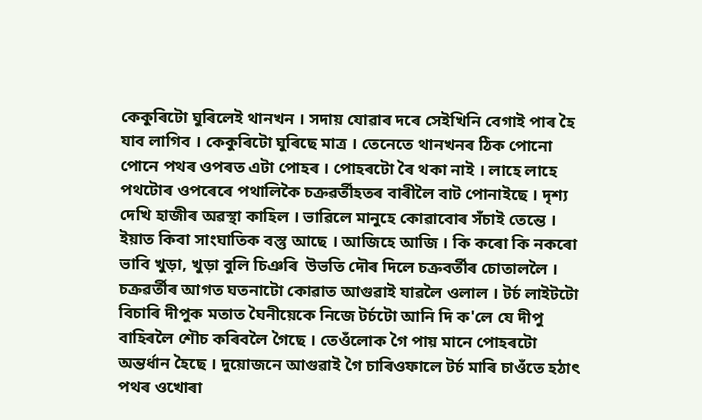কেকুৰিটো ঘুৰিলেই থানখন । সদায় যোৱাৰ দৰে সেইখিনি বেগাই পাৰ হৈ যাব লাগিব । কেকুৰিটো ঘুৰিছে মাত্ৰ । তেনেতে থানখনৰ ঠিক পোনো পোনে পথৰ ওপৰত এটা পোহৰ । পোহৰটো ৰৈ থকা নাই । লাহে লাহে পথটোৰ ওপৰেৰে পথালিকৈ চক্ৰৱৰ্তীহতৰ বাৰীলৈ বাট পোনাইছে । দৃশ্য দেখি হাজীৰ অৱস্থা কাহিল । ভাৱিলে মানুহে কোৱাবোৰ সঁচাই তেন্তে । ইয়াত কিবা সাংঘাতিক বস্তু আছে । আজিহে আজি । কি কৰো কি নকৰো ভাবি খুড়া, খুড়া বুলি চিঞৰি  উভতি দৌৰ দিলে চক্ৰবৰ্তীৰ চোতাললৈ । চক্ৰৱৰ্তীৰ আগত ঘতনাটো কোৱাত আগুৱাই যাৱলৈ ওলাল । টৰ্চ লাইটটো বিচাৰি দীপুক মতাত ঘৈনীয়েকে নিজে টৰ্চটো আনি দি ক'লে যে দীপু বাহিৰলৈ শৌচ কৰিবলৈ গৈছে । তেওঁলোক গৈ পায় মানে পোহৰটো অন্তৰ্ধান হৈছে । দুয়োজনে আগুৱাই গৈ চাৰিওফালে টৰ্চ মাৰি চাওঁতে হঠাৎ পথৰ ওখোৰা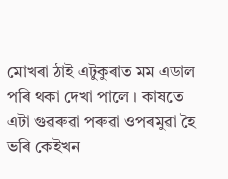মোখৰা ঠাই এটুকুৰাত মম এডাল পৰি থকা দেখা পালে । কাষতে এটা গুৱৰুৱা পৰুৱা ওপৰমুৱা হৈ ভৰি কেইখন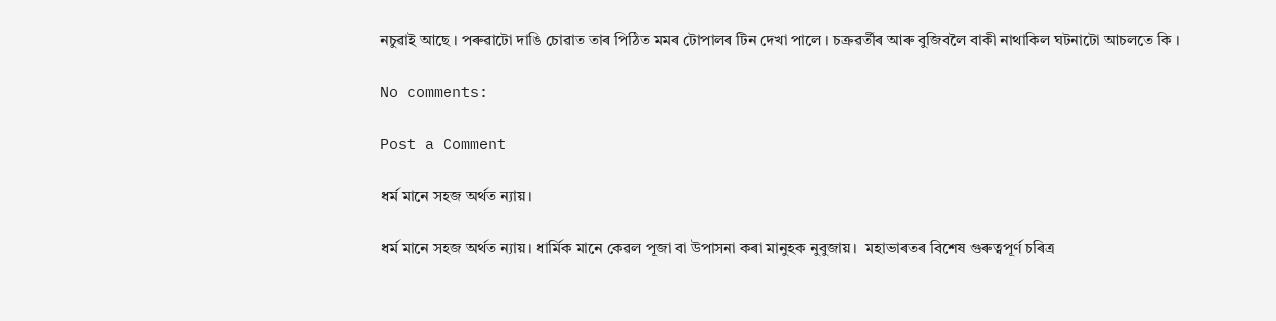নচুৱাই আছে । পৰুৱাটো দাঙি চোৱাত তাৰ পিঠিত মমৰ টোপালৰ টিন দেখা পালে । চক্ৰৱৰ্তীৰ আৰু বুজিবলৈ বাকী নাথাকিল ঘটনাটো আচলতে কি ।

No comments:

Post a Comment

ধৰ্ম মানে সহজ অৰ্থত ন্যায়।

ধৰ্ম মানে সহজ অৰ্থত ন্যায়। ধাৰ্মিক মানে কেৱল পূজা বা উপাসনা কৰা মানুহক নুবুজায়।  মহাভাৰতৰ বিশেষ গুৰুত্বপূৰ্ণ চৰিত্ৰ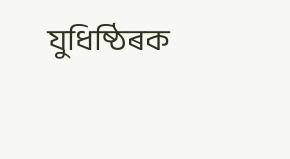যুধিষ্ঠিৰক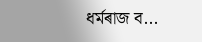ধৰ্মৰাজ ব...